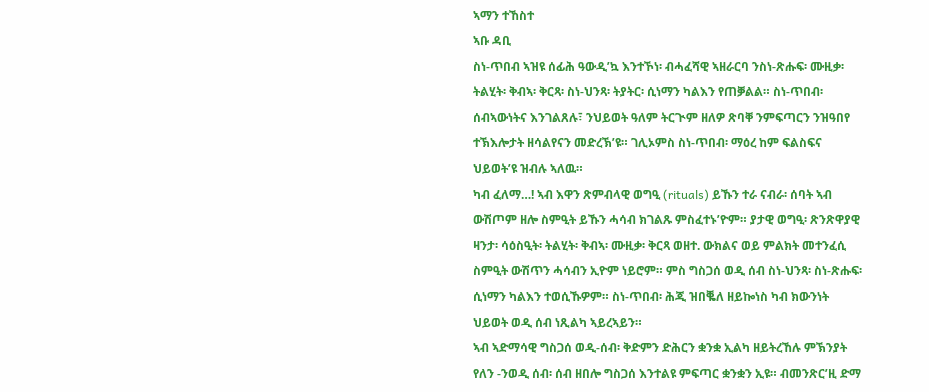ኣማን ተኸስተ
ኣቡ ዳቢ
ስነ-ጥበብ ኣዝዩ ሰፊሕ ዓውዲ’ኳ እንተኾነ፡ ብሓፈሻዊ ኣዘራርባ ንስነ-ጽሑፍ፡ ሙዚቃ፡ ትልሂት፡ ቅብኣ፡ ቅርጻ፡ ስነ-ህንጻ፡ ትያትር፡ ሲነማን ካልእን የጠቓልል። ስነ-ጥበብ፡ ሰብኣውነትና እንገልጸሉ፣ ንህይወት ዓለም ትርጒም ዘለዎ ጽባቐ ንምፍጣርን ንዝዓበየ ተኽእሎታት ዘሳልየናን መድረኽ’ዩ። ገሊኦምስ ስነ-ጥበብ፡ ማዕረ ከም ፍልስፍና ህይወት’ዩ ዝብሉ ኣለዉ።
ካብ ፈለማ…! ኣብ እዋን ጽምብላዊ ወግዒ (rituals) ይኹን ተራ ናብራ፡ ሰባት ኣብ ውሽጦም ዘሎ ስምዒት ይኹን ሓሳብ ክገልጹ ምስፈተኑ’ዮም። ያታዊ ወግዒ፡ ጽንጽዋያዊ ዛንታ፡ ሳዕስዒት፡ ትልሂት፡ ቅብኣ፡ ሙዚቃ፡ ቅርጻ ወዘተ. ውክልና ወይ ምልክት መተንፈሲ ስምዒት ውሽጥን ሓሳብን ኢዮም ነይሮም። ምስ ግስጋሰ ወዲ ሰብ ስነ-ህንጻ፡ ስነ-ጽሑፍ፡ ሲነማን ካልእን ተወሲኹዎም። ስነ-ጥበብ፡ ሕጂ ዝበቘለ ዘይኰነስ ካብ ክውንነት ህይወት ወዲ ሰብ ነጺልካ ኣይረኣይን።
ኣብ ኣድማሳዊ ግስጋሰ ወዲ-ሰብ፡ ቅድምን ድሕርን ቋንቋ ኢልካ ዘይትረኸሉ ምኽንያት የለን -ንወዲ ሰብ፡ ሰብ ዘበሎ ግስጋሰ እንተልዩ ምፍጣር ቋንቋን ኢዩ። ብመንጽር’ዚ ድማ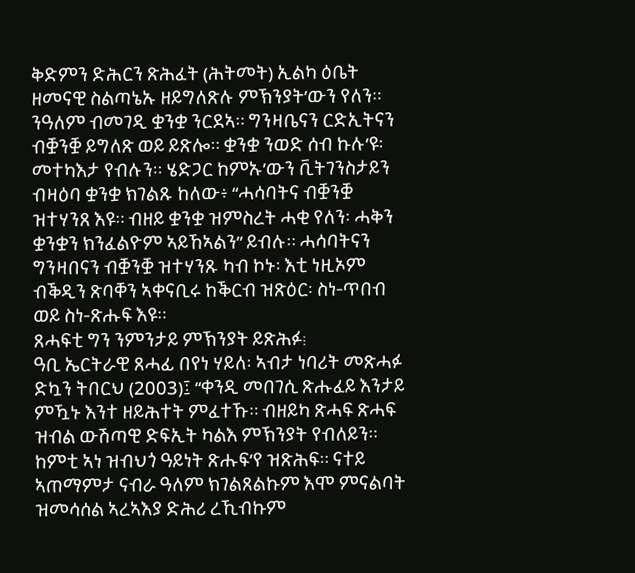ቅድምን ድሕርን ጽሕፈት (ሕትመት) ኢልካ ዕቤት ዘመናዊ ስልጣኔኡ ዘይግለጽሉ ምኽንያት’ውን የለን። ንዓለም ብመገዲ ቋንቋ ንርደኣ። ግንዛቤናን ርድኢትናን ብቛንቛ ይግለጽ ወይ ይጽሎ። ቋንቋ ንወድ ሰብ ኩሉ’ዩ፡ መተካእታ የብሉን። ሄድጋር ከምኡ’ውን ቪትገንስታይን ብዛዕባ ቋንቋ ክገልጹ ከለው፥ “ሓሳባትና ብቛንቛ ዝተሃንጸ እዩ። ብዘይ ቋንቋ ዝምስረት ሓቂ የለን፡ ሓቅን ቋንቋን ክንፈልዮም ኣይኸኣልን” ይብሉ። ሓሳባትናን ግንዛበናን ብቛንቛ ዝተሃንጹ ካብ ኮኑ፡ እቲ ነዚኦም ብቕዲን ጽባቐን ኣቀናቢሩ ከቕርብ ዝጽዕር፡ ስነ-ጥበብ ወይ ስነ-ጽሑፍ እዩ።
ጸሓፍቲ ግን ንምንታይ ምኽንያት ይጽሕፉ᎒
ዓቢ ኤርትራዊ ጸሓፊ በየነ ሃይለ፡ ኣብታ ነባሪት መጽሓፉ ድኳን ትበርህ (2003)፤ “ቀንዲ መበገሲ ጽሑፈይ እንታይ ምዃኑ እንተ ዘይሕተት ምፈተኹ። ብዘይካ ጽሓፍ ጽሓፍ ዝብል ውሽጣዊ ድፍኢት ካልእ ምኽንያት የብለይን። ከምቲ ኣነ ዝብህጎ ዓይነት ጽሑፍ’የ ዝጽሕፍ። ናተይ ኣጠማምታ ናብራ ዓለም ክገልጸልኩም እሞ ምናልባት ዝመሳሰል ኣረኣእያ ድሕሪ ረኺብኩም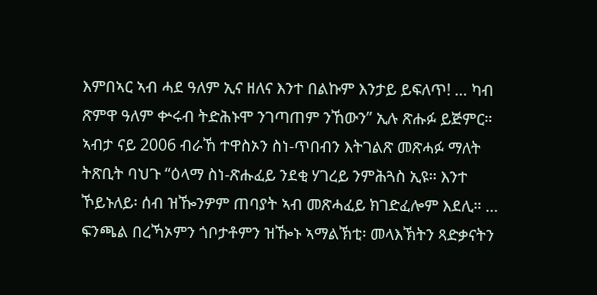እምበኣር ኣብ ሓደ ዓለም ኢና ዘለና እንተ በልኩም እንታይ ይፍለጥ! … ካብ ጽምዋ ዓለም ቍሩብ ትድሕኑሞ ንገጣጠም ንኸውን” ኢሉ ጽሑፉ ይጅምር።
ኣብታ ናይ 2006 ብራኸ ተዋስኦን ስነ-ጥበብን እትገልጽ መጽሓፉ ማለት ትጽቢት ባህጉ “ዕላማ ስነ-ጽሑፈይ ንደቂ ሃገረይ ንምሕጓስ ኢዩ። እንተ ኾይኑለይ፡ ሰብ ዝዀንዎም ጠባያት ኣብ መጽሓፈይ ክገድፈሎም እደሊ። … ፍንጫል በረኻኦምን ጎቦታቶምን ዝዀኑ ኣማልኽቲ፡ መላእኽትን ጻድቃናትን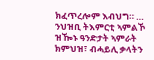ክፈጥረሎም እብህግ። … ንህዝቢ ትእምርቲ ኣምልኾ ዝዀኑ ዓንድታት ኣምራት ክምህዝ፣ ብሓይሊ ቃላትን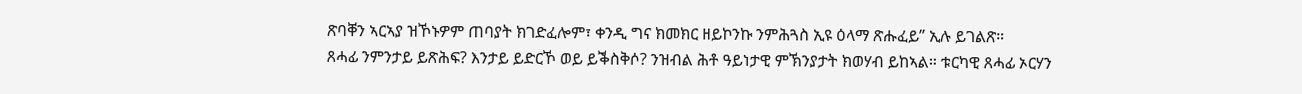ጽባቐን ኣርኣያ ዝኾኑዎም ጠባያት ክገድፈሎም፣ ቀንዲ ግና ክመክር ዘይኮንኩ ንምሕጓስ ኢዩ ዕላማ ጽሑፈይ” ኢሉ ይገልጽ።
ጸሓፊ ንምንታይ ይጽሕፍ? እንታይ ይድርኾ ወይ ይቕስቅሶ? ንዝብል ሕቶ ዓይነታዊ ምኽንያታት ክወሃብ ይከኣል። ቱርካዊ ጸሓፊ ኦርሃን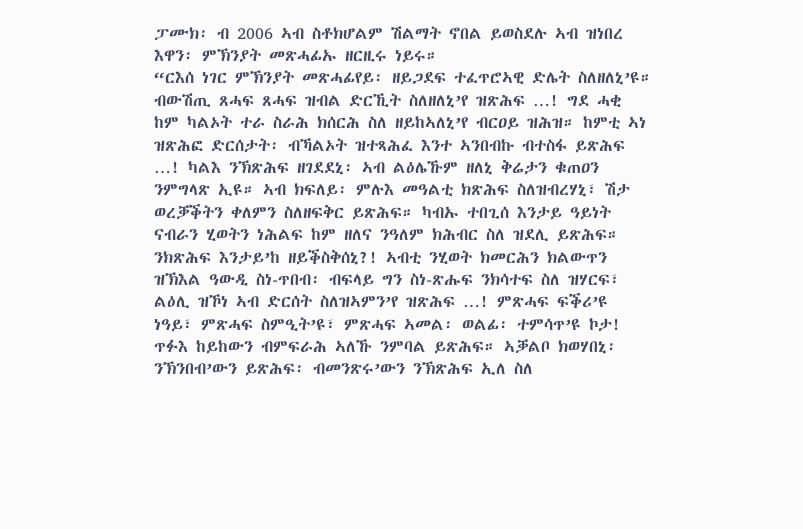ፓሙክ፡ ብ 2006 ኣብ ስቶክሆልም ሽልማት ኖበል ይወስደሉ ኣብ ዝነበረ እዋን፡ ምኽንያት መጽሓፊኡ ዘርዚሩ ነይሩ።
“ርእሰ ነገር ምኽንያት መጽሓፊየይ፡ ዘይጋደፍ ተፈጥሮኣዊ ድሌት ስለዘለኒ’ዩ። ብውሽጢ ጸሓፍ ጸሓፍ ዝብል ድርኺት ስለዘለኒ’የ ዝጽሕፍ …! ግደ ሓቂ ከም ካልኦት ተራ ስራሕ ክሰርሕ ስለ ዘይከኣለኒ’የ ብርዐይ ዝሕዝ። ከምቲ ኣነ ዝጽሕፎ ድርሰታት፡ ብኻልኦት ዝተጻሕፈ እንተ ኣንበብኩ ብተስፋ ይጽሕፍ …! ካልእ ንኽጽሕፍ ዘገደደኒ፡ ኣብ ልዕሌኹም ዘለኒ ቅሬታን ቁጠዐን ንምግላጽ ኢዩ። ኣብ ክፍለይ፡ ምሉእ መዓልቲ ክጽሕፍ ስለዝብረሃኒ፣ ሽታ ወረቓቕትን ቀለምን ስለዘፍቅር ይጽሕፍ። ካብኡ ተበጊሰ እንታይ ዓይነት ናብራን ሂወትን ነሕልፍ ከም ዘለና ንዓለም ክሕብር ስለ ዝደሊ ይጽሕፍ።
ንክጽሕፍ እንታይ’ከ ዘይቕስቅሰኒ?! ኣብቲ ንሂወት ክመርሕን ክልውጥን ዝኽእል ዓውዲ ስነ-ጥበብ፡ ብፍላይ ግን ስነ-ጽሑፍ ንክሳተፍ ስለ ዝሃርፍ፣ ልዕሊ ዝኾነ ኣብ ድርሰት ስለዝኣምን’የ ዝጽሕፍ …! ምጽሓፍ ፍቕሪ’ዩ ነዓይ፣ ምጽሓፍ ስምዒት’ዩ፣ ምጽሓፍ ኣመል፡ ወልፊ፡ ተምሳጥ’ዩ ኮታ! ጥፉእ ከይከውን ብምፍራሕ ኣለኹ ንምባል ይጽሕፍ። ኣቓልቦ ክወሃበኒ፡ ንኽንበብ’ውን ይጽሕፍ፡ ብመንጽሩ’ውን ንኽጽሕፍ ኢለ ስለ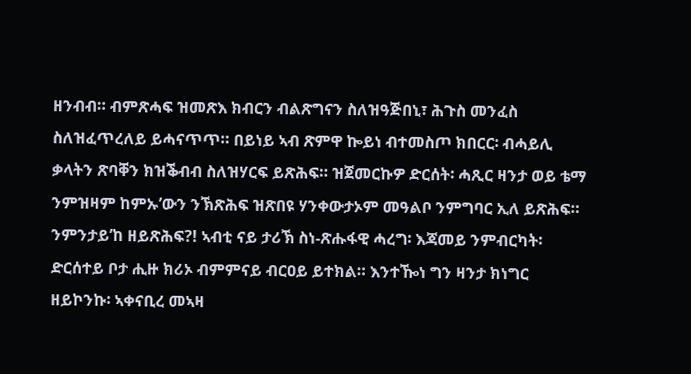ዘንብብ። ብምጽሓፍ ዝመጽእ ክብርን ብልጽግናን ስለዝዓጅበኒ፣ ሕጉስ መንፈስ ስለዝፈጥረለይ ይሓናጥጥ። በይነይ ኣብ ጽምዋ ኰይነ ብተመስጦ ክበርር፡ ብሓይሊ ቃላትን ጽባቐን ክዝቕብብ ስለዝሃርፍ ይጽሕፍ። ዝጀመርኩዎ ድርሰት፡ ሓጺር ዛንታ ወይ ቴማ ንምዝዛም ከምኡ’ውን ንኽጽሕፍ ዝጽበዩ ሃንቀውታኦም መዓልቦ ንምግባር ኢለ ይጽሕፍ።
ንምንታይ’ከ ዘይጽሕፍ?! ኣብቲ ናይ ታሪኽ ስነ-ጽሑፋዊ ሓረግ፡ እጃመይ ንምብርካት፡ ድርሰተይ ቦታ ሒዙ ክሪኦ ብምምናይ ብርዐይ ይተክል። እንተዀነ ግን ዛንታ ክነግር ዘይኮንኩ፡ ኣቀናቢረ መኣዛ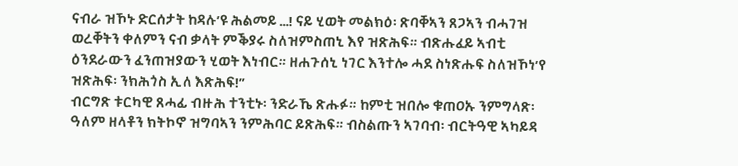ናብራ ዝኾኑ ድርሰታት ከዳሉ’ዩ ሕልመይ …! ናይ ሂወት መልክዕ፡ ጽባቐኣን ጸጋኣን ብሓገዝ ወረቐትን ቀለምን ናብ ቃላት ምቕያሩ ስለዝምስጠኒ እየ ዝጽሕፍ። ብጽሑፈይ ኣብቲ ዕንደራውን ፈንጠዝያውን ሂወት እነብር። ዘሐጉሰኒ ነገር እንተሎ ሓደ ስነጽሑፍ ስለዝኾነ’የ ዝጽሕፍ፡ ንክሕጎስ ኢለ እጽሕፍ!”
ብርግጽ ቱርካዊ ጸሓፊ ብዙሕ ተንቲኑ፡ ንድራኼ ጽሑፉ። ከምቲ ዝበሎ ቁጠዐኡ ንምግላጽ፡ ዓለም ዘላቶን ክትኮኖ ዝግባኣን ንምሕባር ይጽሕፍ። ብስልጡን ኣገባብ፡ ብርትዓዊ ኣካይዳ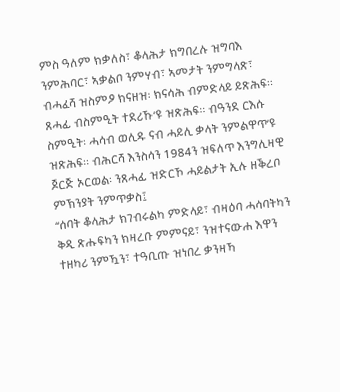ምስ ዓለም ክቃለስ፣ ቆላሕታ ክግበረሉ ዝግባእ ንምሕባር፣ ኣቃልቦ ንምሃብ፣ ኣመታት ንምግላጽ፣ ብሓፈሻ ዝስምዖ ክናዘዝ፡ ክናሳሕ ብምድላይ ይጽሕፍ።
ጸሓፊ ብስምዒት ተደሪኹ’ዩ ዝጽሕፍ። ብዓንደ ርእሱ ስምዒት፡ ሓሳብ ወሊዱ ናብ ሓይሊ ቃላት ንምልዋጥ’ዩ ዝጽሕፍ። ብሕርሻ እንስሳን 1984ን ዝፍለጥ እንግሊዛዊ ጆርጅ ኦርወል፡ ንጸሓፊ ዝድርኾ ሓይልታት ኢሉ ዘቕረቦ ምኽንያት ንምጥቃስ፤
“ሰባት ቆላሕታ ክገብሩልካ ምድላይ፣ ብዛዕባ ሓሳባትካን ቅዲ ጽሑፍካን ክዛረቡ ምምናይ፣ ንዝተናውሐ እዋን ተዘካሪ ንምዃን፣ ተዓቢጡ ዝነበረ ቃንዛኻ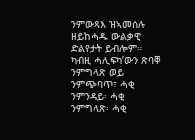ንምውጻእ ዝኣመሰሉ ዘይከሓዱ ውልቃዊ ድልየታት ይብሎም። ካብዚ ሓሊፍካ’ውን ጽባቐ ንምግላጽ ወይ ንምጭባጥ፣ ሓቂ ንምንዳይ፡ ሓቂ ንምግላጽ፡ ሓቂ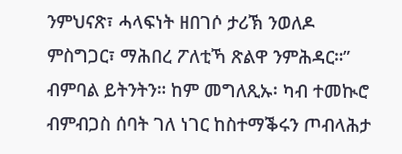ንምህናጽ፣ ሓላፍነት ዘበገሶ ታሪኽ ንወለዶ ምስግጋር፣ ማሕበረ ፖለቲኻ ጽልዋ ንምሕዳር።” ብምባል ይትንትን። ከም መግለጺኡ፡ ካብ ተመኲሮ ብምብጋስ ሰባት ገለ ነገር ከስተማቕሩን ጦብላሕታ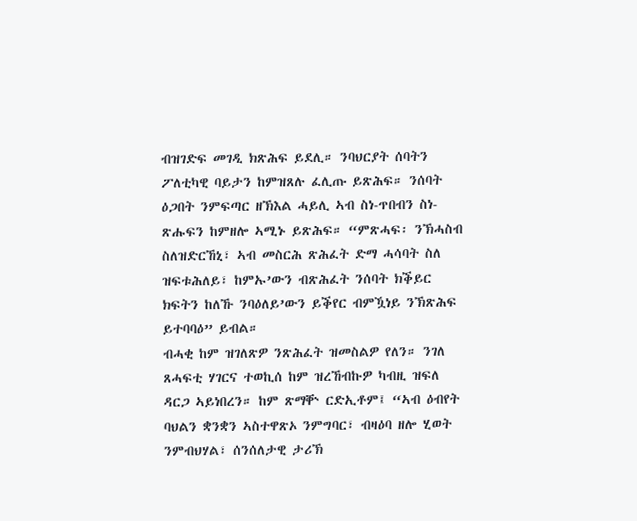ብዝገድፍ መገዲ ክጽሕፍ ይደሊ። ንባህርያት ሰባትን ፖለቲካዊ ባይታን ከምዝጸሉ ፈሊጡ ይጽሕፍ። ንሰባት ዕጋበት ንምፍጣር ዘኽእል ሓይሊ ኣብ ስነ-ጥበብን ስነ-ጽሑፍን ከምዘሎ ኣሚኑ ይጽሕፍ። “ምጽሓፍ፡ ንኽሓስብ ስለዝድርኸኒ፣ ኣብ መስርሕ ጽሕፈት ድማ ሓሳባት ስለ ዝፍቱሕለይ፣ ከምኡ’ውን ብጽሕፈት ንሰባት ክቕይር ክፍትን ከለኹ ንባዕለይ’ውን ይቕየር ብምዃነይ ንኽጽሕፍ ይተባባዕ” ይብል።
ብሓቂ ከም ዝገለጽዎ ንጽሕፈት ዝመስልዎ የለን። ንገለ ጸሓፍቲ ሃገርና ተወኪሰ ከም ዝረኸብኩዎ ካብዚ ዝፍለ ዳርጋ ኣይነበረን። ከም ጽማቝ ርድኢቶም፤ “ኣብ ዕብየት ባህልን ቋንቋን ኣስተዋጽኦ ንምግባር፣ ብዛዕባ ዘሎ ሂወት ንምብህሃል፣ ሰንሰለታዊ ታሪኽ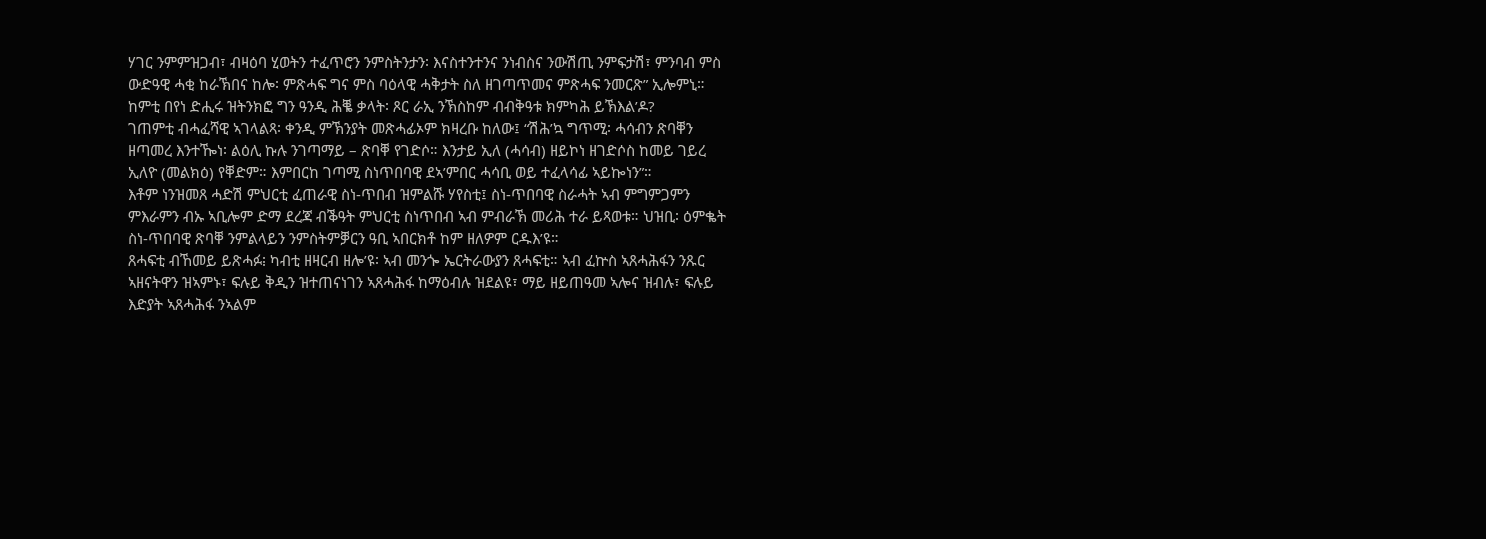ሃገር ንምምዝጋብ፣ ብዛዕባ ሂወትን ተፈጥሮን ንምስትንታን፡ እናስተንተንና ንነብስና ንውሽጢ ንምፍታሽ፣ ምንባብ ምስ ውድዓዊ ሓቂ ከራኽበና ከሎ፡ ምጽሓፍ ግና ምስ ባዕላዊ ሓቅታት ስለ ዘገጣጥመና ምጽሓፍ ንመርጽ” ኢሎምኒ። ከምቲ በየነ ድሒሩ ዝትንክፎ ግን ዓንዲ ሕቘ ቃላት፡ ጾር ራኢ ንኽስከም ብብቅዓቱ ክምካሕ ይኽእል’ዶ?
ገጠምቲ ብሓፈሻዊ ኣገላልጻ፡ ቀንዲ ምኽንያት መጽሓፊኦም ክዛረቡ ከለው፤ “ሽሕ’ኳ ግጥሚ፡ ሓሳብን ጽባቐን ዘጣመረ እንተዀነ፡ ልዕሊ ኩሉ ንገጣማይ – ጽባቐ የገድሶ። እንታይ ኢለ (ሓሳብ) ዘይኮነ ዘገድሶስ ከመይ ገይረ ኢለዮ (መልክዕ) የቐድም። እምበርከ ገጣሚ ስነጥበባዊ ደኣ’ምበር ሓሳቢ ወይ ተፈላሳፊ ኣይኰነን”።
እቶም ነንዝመጸ ሓድሽ ምህርቲ ፈጠራዊ ስነ-ጥበብ ዝምልሹ ሃየስቲ፤ ስነ-ጥበባዊ ስራሓት ኣብ ምግምጋምን ምእራምን ብኡ ኣቢሎም ድማ ደረጃ ብቕዓት ምህርቲ ስነጥበብ ኣብ ምብራኽ መሪሕ ተራ ይጻወቱ። ህዝቢ፡ ዕምቈት ስነ-ጥበባዊ ጽባቐ ንምልላይን ንምስትምቓርን ዓቢ ኣበርክቶ ከም ዘለዎም ርዱእ’ዩ።
ጸሓፍቲ ብኸመይ ይጽሓፉ᎒ ካብቲ ዘዛርብ ዘሎ’ዩ፡ ኣብ መንጐ ኤርትራውያን ጸሓፍቲ። ኣብ ፈኵስ ኣጸሓሕፋን ንጹር ኣዘናትዋን ዝኣምኑ፣ ፍሉይ ቅዲን ዝተጠናነገን ኣጸሓሕፋ ከማዕብሉ ዝደልዩ፣ ማይ ዘይጠዓመ ኣሎና ዝብሉ፣ ፍሉይ እድያት ኣጸሓሕፋ ንኣልም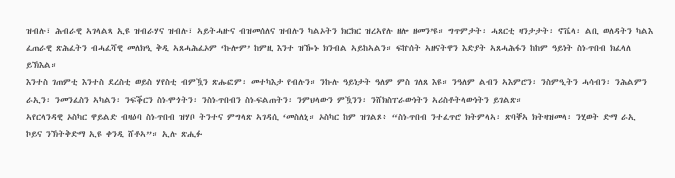ዝብሉ፣ ሕብራዊ ኣገላልጻ ኢዩ ዝብራሃና ዝብሉ፣ ኣይትሓዙና ብዝመሰለና ዝብሉን ካልኦትን ክርክር ዝረኣየሉ ዘሎ ዘመን’ዩ። ግጥምታት፡ ሓጸርቲ ዛንታታት፡ ኖቬላ፡ ልቢ ወለዳትን ካልእ ፈጠራዊ ጽሕፈትን ብሓፈሻዊ መለክዒ ቅዲ ኣጸሓሕፈኦም ‘ኩሎም’ ከምዚ እንተ ዝዀኑ ክንብል ኣይከኣልን። ፍኵሰት ኣዘናትዋን እድያት ኣጸሓሕፋን ከከም ዓይነት ስነ-ጥበብ ክፈላለ ይኽእል።
እንተስ ገጠምቲ እንተስ ደረስቲ ወይስ ሃየስቲ ብምዃን ጽሑፎም፡ መተካእታ የብሉን። ንኩሉ ዓይነታት ዓለም ምስ ገለጸ እዩ። ንዓለም ልብን ኣእምሮን፡ ንስምዒትን ሓሳብን፡ ንሕልምን ራኢን፡ ንመንፈስን ኣካልን፡ ንፍቕርን ስነ-ሞጎትን፡ ንስነ-ጥበብን ስነ-ፍልጠትን፡ ንምህላውን ምዃንን፡ ንሸክስፐራውነትን ኣሪስቶትላውነትን ይገልጽ።
ኣየርላንዳዊ ኦስካር ዋይልድ ብዛዕባ ስነ-ጥበብ ዝሃቦ ትንተና ምግላጽ ኣገዳሲ ‘መስለኒ። ኦስካር ከም ዝገልጾ፥ “ስነ-ጥበብ ንተፈጥሮ ክትምላኣ፡ ጽባቐኣ ክትዛዝመላ፡ ንሂወት ድማ ራኢ ኮይና ንኽትቅድማ ኢዩ ቀንዲ ሸቶኣ”። ኢሉ ጽሒፉ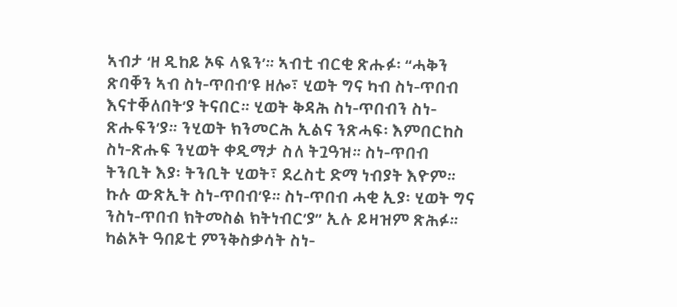ኣብታ ‘ዘ ዲከይ ኦፍ ላዪን’። ኣብቲ ብርቂ ጽሑፉ፡ “ሓቅን ጽባቐን ኣብ ስነ-ጥበብ’ዩ ዘሎ፣ ሂወት ግና ካብ ስነ-ጥበብ እናተቐለበት’ያ ትናበር። ሂወት ቅዳሕ ስነ-ጥበብን ስነ-ጽሑፍን’ያ። ንሂወት ክንመርሕ ኢልና ንጽሓፍ፡ እምበርከስ ስነ-ጽሑፍ ንሂወት ቀዲማታ ስለ ትጓዓዝ። ስነ-ጥበብ ትንቢት እያ፡ ትንቢት ሂወት፣ ደረስቲ ድማ ነብያት እዮም። ኩሉ ውጽኢት ስነ-ጥበብ’ዩ። ስነ-ጥበብ ሓቂ ኢያ፡ ሂወት ግና ንስነ-ጥበብ ክትመስል ክትነብር’ያ” ኢሉ ይዛዝም ጽሕፉ።
ካልኦት ዓበይቲ ምንቅስቃሳት ስነ-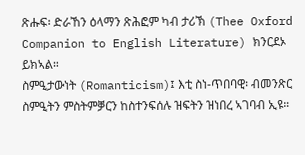ጽሑፍ፡ ድራኸን ዕላማን ጽሕፎም ካብ ታሪኽ (Thee Oxford Companion to English Literature) ክንርደኦ ይክኣል።
ስምዒታውነት (Romanticism)፤ እቲ ስነ-ጥበባዊ፡ ብመንጽር ስምዒትን ምስትምቓርን ከስተንፍሰሉ ዝፍትን ዝነበረ ኣገባብ ኢዩ።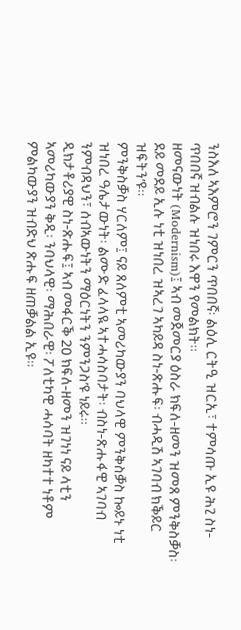ንስእለ ኣእምሮን ገምርን ጥበበኛ፡ ልዕሊ ርትዒ ዝርኢ፣ ተምሳጡ ኢዩ ሕጊ ስነ-ጥበበኛ ዝብልሉ ዝነበሩ እዋን የመልክት።
ዘመናውነት (Modernism)፤ ኣብ መጀመርያ ዕስራ ክፍለ-ዘመን ዝመጸ ምንቅስቓስ፡ ደይ መደይ ኢሉ ነቲ ዝነበረ ዝኣረገ ኣካይዳ ስነ-ጽሑፍ፡ ብሓዲሽ ኣገባብ ክቕይር ዝፍትን’ዩ።
ምንቅስቓስ ሃርለም፤ ናይ ጸለምቲ ኣመሪካውያን ባህላዊ ምንቅስቓስ ኰይኑ ነቲ ዝነበረ ዓሌታውነት፡ ልሙድ ፈላላዪ ኣተሓሳስባታት፡ ብስነ-ጽሑፋዊ ኣገባብ ንምብዳህን፣ ሰብኣውነትን ማዕርነትን ንምንጋስ’ዩ ነይሩ።
ዲክታቶሪያዊ ስነ-ጽሑፍ፤ ኣብ መፋርቕ 20 ክፍለ-ዘመን ዝገነነ ናይ ላቲን ኣመሪካውያን ቅዲ፡ ንባህላዊ፡ ማሕበራዊ፡ ፖለቲካዊ ሓሳባት ዘካተተ ነቶም ምልካውያን ዝብድህ ጽሑፍ ዘጠቓልል ኢዩ።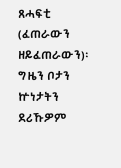ጸሓፍቲ (ፈጠራውን ዘይፈጠራውን)፡ ግዜን ቦታን ኵነታትን ደሪኹዎም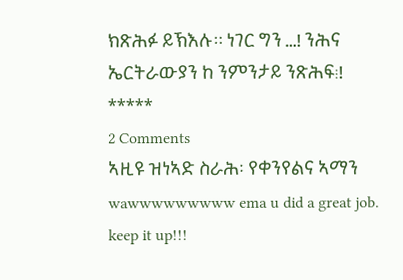ክጽሕፉ ይኽእሉ። ነገር ግን …! ንሕና ኤርትራውያን ከ ንምንታይ ንጽሕፍ᎒!
*****
2 Comments
ኣዚዩ ዝነኣድ ስራሕ፡ የቀንየልና ኣማን
wawwwwwwwww ema u did a great job. keep it up!!!